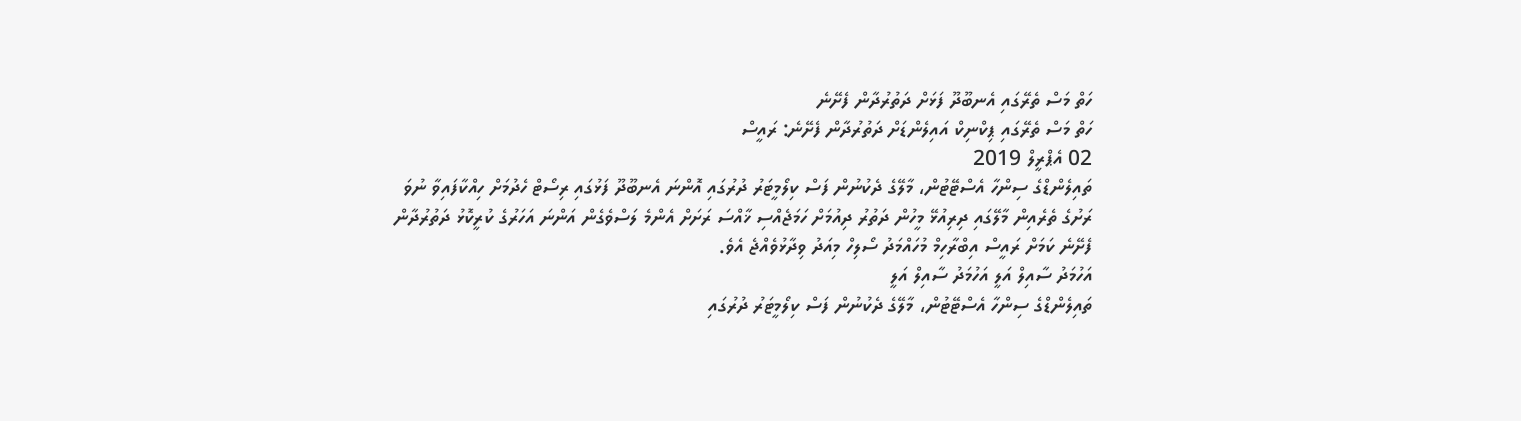ހަތް މަސް ތެރޭގައި އެނބޫދޫ ފަޅަށް ދަތުރުދާން ފެށޭނެ
ހަތް މަސް ތެރޭގައި ޕިކްނިކް އައިލެންޑަށް ދަތުރުދާން ފެށޭނެ: ރައީސް
02 އެޕްރީލް 2019
ތައިލެންޑްގެ ސިންހާ އެސްޓޭޓުން، މާލޭގެ ދެކުނުން ފަސް ކިލޯމީޓަރު ދުރުގައި އޮންނަ އެނބޫދޫ ފަޅުގައި ރިސޯޓް ހެދުމަށް ހިއްކާފައިވާ ނުވަ ރަށުގެ ތެރެއިން މާލޭގައި ދިރިއުޅޭ މީހުން ދަތުރު ދިއުމަށް ހަމަޖެއްސި ޚާއްސަ ރަށަށް އެންމެ ލަސްވެގެން އަންނަ އަހަރުގެ ކުރީކޮޅު ދަތުރުދާން ފެށޭނެ ކަމަށް ރައީސް އިބްރާހިމް މުހައްމަދު ސޯލިހް މިއަދު ވިދާޅުވެއްޖެ އެވެ.
އަހުމަދު ސާއިލް އަލީ އަހުމަދު ސާއިލް އަލީ
ތައިލެންޑްގެ ސިންހާ އެސްޓޭޓުން، މާލޭގެ ދެކުނުން ފަސް ކިލޯމީޓަރު ދުރުގައި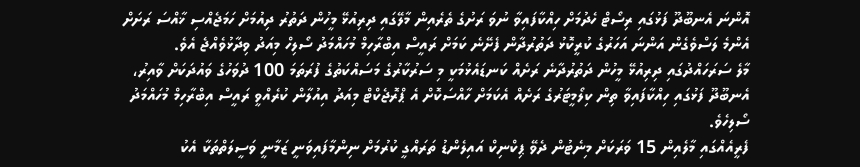އޮންނަ އެނބޫދޫ ފަޅުގައި ރިސޯޓް ހެދުމަށް ހިއްކާފައިވާ ނުވަ ރަށުގެ ތެރެއިން މާލޭގައި ދިރިއުޅޭ މީހުން ދަތުރު ދިއުމަށް ހަމަޖެއްސި ޚާއްސަ ރަށަށް އެންމެ ލަސްވެގެން އަންނަ އަހަރުގެ ކުރީކޮޅު ދަތުރުދާން ފެށޭނެ ކަމަށް ރައީސް އިބްރާހިމް މުހައްމަދު ސޯލިހް މިއަދު ވިދާޅުވެއްޖެ އެވެ.
މާލެ ސަރަހައްދުގައި ދިރިއުޅޭ މީހުން ދަތުރުދާނެ ރަށެއް ކަނޑައެޅުމަކީ މި ސަރުކާރުގެ މަސައްކަތުގެ ފުރަތަމަ 100 ދުވަހުގެ ވައުދަކަށް ވާއިރު، އެނބޫދޫ ފަޅުގައި ހިއްކާފައިވާ ތިން ކިލޯމީޓަރުގެ ރަށެއް އެކަމަށް ހާއްސަކޮށް އެ ޕްރޮޖެކްޓް މިއަދު އިއުލާން ކުރެއްވީ ރައީސް އިބްރާހިމް މުހައްމަދު ސޯލިހެވެ.
ފެރީއެއްގައި މާލެއިން 15 ވަރަކަށް މިނެޓުން ދެވޭ ޕިކްނިކް އައިލެންޑު ތަރައްގީ ކުރުމަށް ނިންމާފައިވަނީ ޒަމާނީ ވަސީލަތްތަކާ އެކު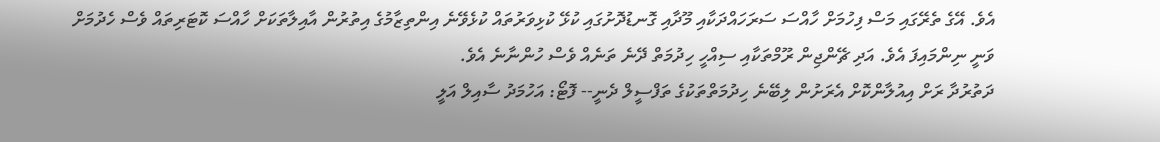އެވެ. އޭގެ ތެރޭގައި މަސް ފިހުމަށް ހާއްސަ ސަރަހައްދަކާއި މޫދާއި ގޮނޑުދޮށުގައި ކުޅޭ ކުޅިވަރުތައް ކުޅެވޭނެ އިންތިޒާމުގެ އިތުރުން އާއިލާތަކަށް ހާއްސަ ކޮޓަރިތައް ވެސް ހެދުމަށް ވަނީ ނިންމައިފަ އެވެ. އަދި ޗޭންޖިން ރޫމްތަކާއި ސިއްހީ ހިދުމަތް ދޭނެ ތަނެއް ވެސް ހުންނާނެ އެވެ.
ދަތުރުދާ ރަށް އިއުލާންކޮށް އެރަށުން ލިބޭނެ ހިދުމަތްތަކުގެ ތަފްސީލް ދެނީ-- ފޮޓޯ: އަހުމަދު ސާއިލް އަލީ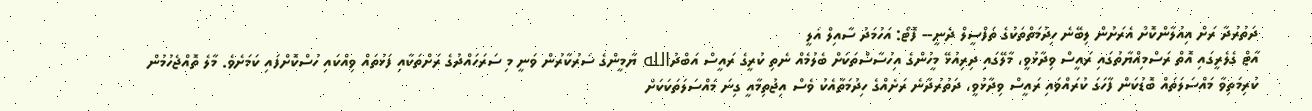ދަތުރުދާ ރަށް އިއުލާންކޮށް އެރަށުން ލިބޭނެ ހިދުމަތްތަކުގެ ތަފްސީލް ދެނީ-- ފޮޓޯ: އަހުމަދު ސާއިލް އަލީ
އާޓް ގެލެރީގައި އޮތް ރަސްމިއްޔާތުގައި ރައީސް ވިދާޅުވީ، މާލޭގައި ދިރިއުޅޭ މީހުންގެ އިހުސާސްތަކަށް ބެލުމެއް ނެތި ކުރީގެ ރައީސް އަބްދުالله ޔާމީންގެ ސަރުކާރުން ވަނީ މި ސަރަހައްދުގެ ރަށްތަކާއި ފަޅުތައް ވިއްކައި ހުސްކޮށްފައި ކަމަށެވެ. މާލެ ތޮއްޖެހުމުން ކުރިމަތިވާ މައްސަލަތައް ބޮޑުކަން ފާހަގަ ކުރައްވައި ރައީސް ވިދާޅުވީ، ދަތުރުދާނެ ރަށެއްގެ ހިދުމަތާއެކު ވެސް އިޖުތިމާއީ ގިނަ މައްސަލަތަކަކަށް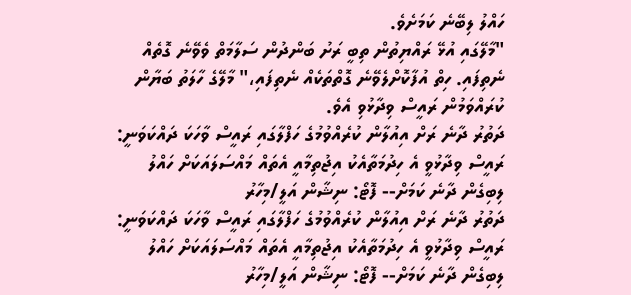ހައްލު ލިބޭނެ ކަމަށެވެ.
"މާލޭގައި އުޅޭ ރައްޔިތުން ތިބީ ރަށު ބަންދުން ސަލާމަތް ވެވޭނެ ގޮތެއް ނެތިފައި. ހިތް އުފާކޮށްލެވޭނެ ގޮތްތަކެއް ނެތިފައި،" މާލޭގެ ހާލަތު ބަޔާން ކުރައްވަމުން ރައީސް ވިދާޅުވި އެވެ.
ދަތުރު ދާނެ ރަށް އިއުލާން ކުރެއްވުމުގެ ހަފްލާގައި ރައީސް ވާހަކަ ދައްކަވަނީ: ރައީސް ވިދާޅުވީ އެ ހިދުމަތާއެކު އިޖުތިމާއީ އެތައް މައްސަލައަކަށް ހައްލު ލިބިގެން ދާނެ ކަމަށް-- ފޮޓޯ: ނިޝާން އަލީ/މިހާރު
ދަތުރު ދާނެ ރަށް އިއުލާން ކުރެއްވުމުގެ ހަފްލާގައި ރައީސް ވާހަކަ ދައްކަވަނީ: ރައީސް ވިދާޅުވީ އެ ހިދުމަތާއެކު އިޖުތިމާއީ އެތައް މައްސަލައަކަށް ހައްލު ލިބިގެން ދާނެ ކަމަށް-- ފޮޓޯ: ނިޝާން އަލީ/މިހާރު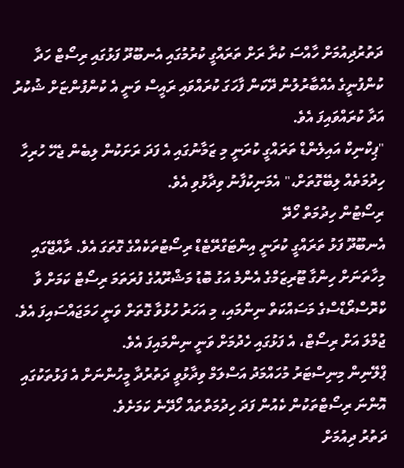ދަތުރުދިއުމަށް ހާއްސަ ކުރާ ރަށް ތަރައްގީ ކުރުމުގައި އެނބޫދޫ ފަޅުގައި ރިސޯޓް ހަދާ ކުންފުނީގެ އެއްބާރުލުން ދޭކަން ފާހަގަ ކުރައްވައި ރައީސް ވަނީ އެ ކުންފުންޏަށް ޝުކުރު އަދާ ކުރައްވައިފަ އެވެ.
"ޕިކްނިކް އައިލެންޑް ތަރައްގީ ކުރަނީ މި ޒަމާނުގައި އެ ފަދަ ރަށަކުން ލިބެން ޖެހޭ ހުރިހާ ހިދުމަތެއް ލިބޭގޮތަށް،" އެމަނިކުފާނު ވިދާޅުވި އެވެ.
ރިސޯޓުން ހިދުމަތް ހޯދޭ
އެނބޫދޫ ފަޅު ތަރައްގީ ކުރަނީ އިންޓަގްރޭޓެޑް ރިސޯޓުތަކެއްގެ ގޮތަގަ އެވެ. ރާއްޖޭގައި މިހާތަނަށް ހިންގާ ޓޫރިޒަމްގެ އެންމެ އަގު ބޮޑު މަޝްރޫއުގެ ފުރަތަމަ ރިސޯޓް ކަމަށް ވާ ކްރޮސްރޯޑްސްގެ މަސައްކަތް ނިންމައި، މި އަހަރު ހުޅުވާ ގޮތަށް ވަނީ ހަމަޖައްސައިފަ އެވެ. ޖުމްލަ އަށް ރިސޯޓް، އެ ފަޅުގައި ހެދުމަށް ވަނީ ނިންމައިފަ އެވެ.
ޕްލޭނިން މިނިސްޓަރު މުހައްމަދު އަސްލަމް ވިދާޅުވީ ދަތުރުދާ މީހުންނަށް އެ ފަޅުތަކުގައި އޮންނަ ރިސޯޓްތަކުން ކެއުން ފަދަ ހިދުމަތްތައް ހޯދޭނެ ކަމަށެވެ.
ދަތުރު ދިއުމަށް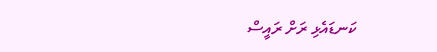ކަނޑައެޅި ރަށް ރައީސް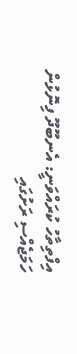އިފްތިތާހު ކުރައްވަނީ: އެނބޫދޫ ފިނޮޅުން ހަމަޖެއްސި ރަށުގައި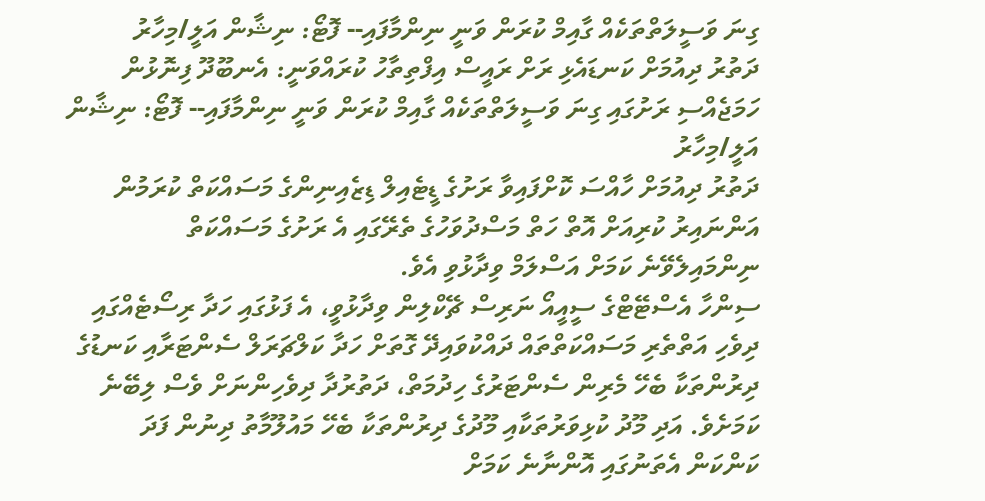ގިނަ ވަސީލަތްތަކެއް ގާއިމް ކުރަން ވަނީ ނިންމާފައި-- ފޮޓޯ: ނިޝާން އަލީ/މިހާރު
ދަތުރު ދިއުމަށް ކަނޑައެޅި ރަށް ރައީސް އިފްތިތާހު ކުރައްވަނީ: އެނބޫދޫ ފިނޮޅުން ހަމަޖެއްސި ރަށުގައި ގިނަ ވަސީލަތްތަކެއް ގާއިމް ކުރަން ވަނީ ނިންމާފައި-- ފޮޓޯ: ނިޝާން އަލީ/މިހާރު
ދަތުރު ދިއުމަށް ހާއްސަ ކޮށްފައިވާ ރަށުގެ ޑީޓެއިލް ޑިޒެއިނިންގެ މަސައްކަތް ކުރަމުން އަންނައިރު ކުރިއަށް އޮތް ހަތް މަސްދުވަހުގެ ތެރޭގައި އެ ރަށުގެ މަސައްކަތް ނިންމައިލެވޭނެ ކަމަށް އަސްލަމް ވިދާޅުވި އެވެ.
ސިންހާ އެސްޓޭޓްގެ ސީއީއޯ ނަރިސް ޗޭކްލިން ވިދާޅުވީ، އެ ފަޅުގައި ހަދާ ރިސޯޓެއްގައި ދިވެހި އަތްތެރި މަސައްކަތްތައް ދައްކުވައިދޭ ގޮތަށް ހަދާ ކަލްޗަރަލް ސެންޓަރާއި ކަނޑުގެ ދިރުންތަކާ ބެހޭ މެރިން ސެންޓަރުގެ ހިދުމަތް، ދަތުރުދާ ދިވެހިންނަށް ވެސް ލިބޭނެ ކަމަށެވެ. އަދި މޫދު ކުޅިވަރުތަކާއި މޫދުގެ ދިރުންތަކާ ބެހޭ މައުލޫމާތު ދިނުން ފަދަ ކަންކަން އެތަނުގައި އޮންނާނެ ކަމަށް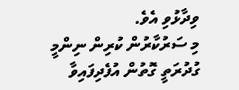ވިދާޅުވި އެވެ.
މި ސަރުކާރުން ކުރިން ނިންމީ ގުދުރަތީ ގޮތުން އުފެދިފައިވާ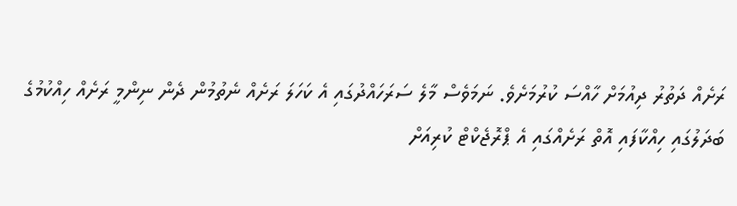ރަށެއް ދަތުރު ދިއުމަށް ހާއްސަ ކުރުމަށެވެ. ނަމަވެސް މާލެ ސަރަހައްދުގައި އެ ކަހަލަ ރަށެއް ނެތުމުން ދެން ނިންމީ ރަށެއް ހިއްކުމުގެ ބަދަލުގައި ހިއްކާފައި އޮތް ރަށެއްގައި އެ ޕްރޮޖެކްޓް ކުރިއަށް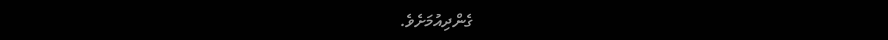ގެންދިއުމަށެވެ.